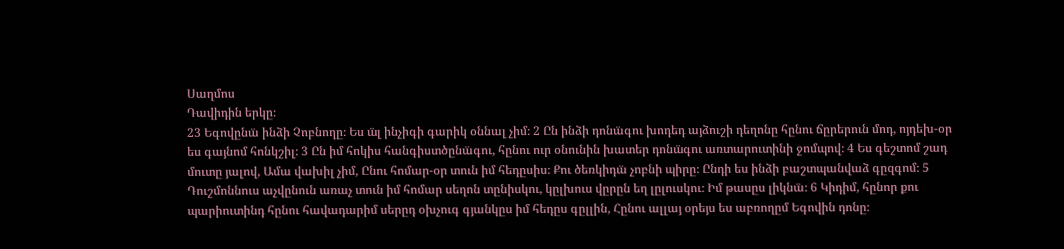Սաղմոս
Դավիդին երկը։
23 Եգովընա̈ ինձի Չոբնողը։ Ես ա̈լ ինչիգի գարիկ օննալ չիմ։ 2 Ըն ինձի դոնա̈գու խոդեդ այձուշի դեղոնը հընու ճըրերուն մոդ, ոյդեխ-օր ես գայնոմ հոնկշիլ։ 3 Ըն իմ հոկիս հանգիստծընա̈գու, հընու ուր օնունին խատեր դոնա̈գու առտարուտինի ջոմպով։ 4 Ես գեշտոմ շադ մուտը յալով, Ամա վախիլ չիմ, Ընու հոմար-օր տուն իմ հեդըսիս։ Քու ծեռկիդա̈ չոբնի պիրը։ Ընդի ես ինձի բաշտպանվաձ գըզգոմ։ 5 Դուշմոննուս աչվընուն առաչ տուն իմ հոմար սեղոն տընիսկու, կըլխուս վըրըն եղ լըլուսկու։ Իմ թասըս լիկնա̈։ 6 Կիդիմ, հընոր քու պարիուտինդ հընու հավադարիմ սերըդ օխչուգ գյանկըս իմ հեդըս գըլլին, Հընու ալլայ օրեյս ես աբռողըմ Եգովին դոնը։